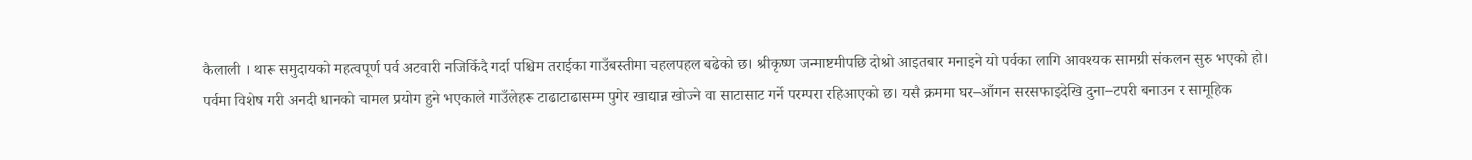कैलाली । थारू समुदायको महत्वपूर्ण पर्व अटवारी नजिकिँदै गर्दा पश्चिम तराईका गाउँबस्तीमा चहलपहल बढेको छ। श्रीकृष्ण जन्माष्टमीपछि दोश्रो आइतबार मनाइने यो पर्वका लागि आवश्यक सामग्री संकलन सुरु भएको हो।
पर्वमा विशेष गरी अनदी धानको चामल प्रयोग हुने भएकाले गाउँलेहरू टाढाटाढासम्म पुगेर खाद्यान्न खोज्ने वा साटासाट गर्ने परम्परा रहिआएको छ। यसै क्रममा घर–आँगन सरसफाइदेखि दुना–टपरी बनाउन र सामूहिक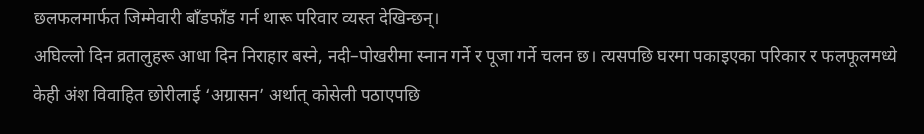छलफलमार्फत जिम्मेवारी बाँडफाँड गर्न थारू परिवार व्यस्त देखिन्छन्।
अघिल्लो दिन व्रतालुहरू आधा दिन निराहार बस्ने, नदी–पोखरीमा स्नान गर्ने र पूजा गर्ने चलन छ। त्यसपछि घरमा पकाइएका परिकार र फलफूलमध्ये केही अंश विवाहित छोरीलाई ‘अग्रासन’ अर्थात् कोसेली पठाएपछि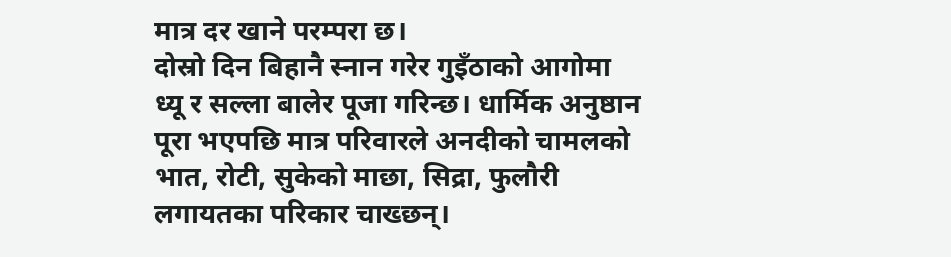मात्र दर खाने परम्परा छ।
दोस्रो दिन बिहानै स्नान गरेर गुइँठाको आगोमा ध्यू र सल्ला बालेर पूजा गरिन्छ। धार्मिक अनुष्ठान पूरा भएपछि मात्र परिवारले अनदीको चामलको भात, रोटी, सुकेको माछा, सिद्रा, फुलौरी लगायतका परिकार चाख्छन्।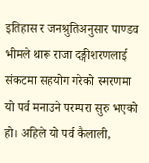इतिहास र जनश्रुतिअनुसार पाण्डव भीमले थारू राजा दङ्गीशरणलाई संकटमा सहयोग गरेको स्मरणमा यो पर्व मनाउने परम्परा सुरु भएको हो। अहिले यो पर्व कैलाली,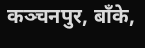कञ्चनपुर, बाँके,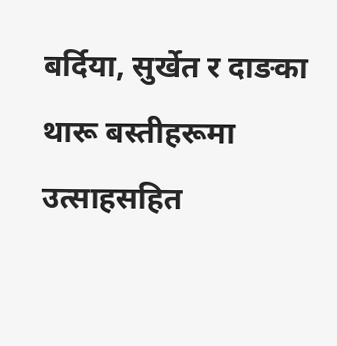बर्दिया, सुर्खेत र दाङका थारू बस्तीहरूमा उत्साहसहित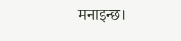मनाइन्छ।